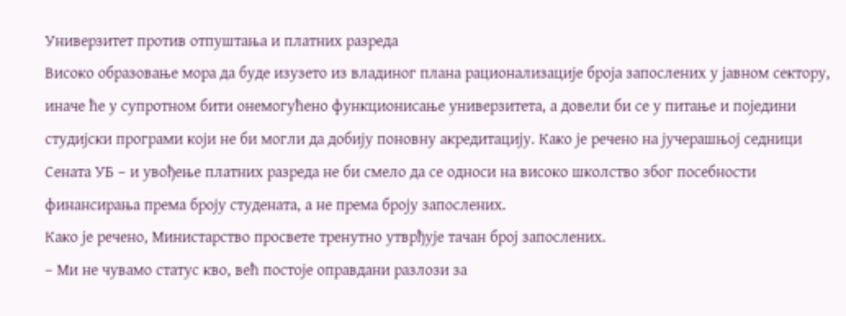Универзитет против отпуштања и платних разреда
Високо образовање мора да буде изузето из владиног плана рационализације броја запослених у јавном сектору, иначе ће у супротном бити онемогућено функционисање универзитета, а довели би се у питање и поједини студијски програми који не би могли да добију поновну акредитацију. Како је речено на јучерашњој седници Сената УБ – и увођење платних разреда не би смело да се односи на високо школство због посебности финансирања према броју студената, а не према броју запослених.
Како је речено, Министарство просвете тренутно утврђује тачан број запослених.
– Ми не чувамо статус кво, већ постоје оправдани разлози за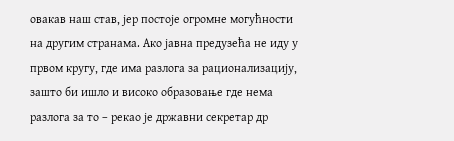овакав наш став, јер постоје огромне могућности на другим странама. Ако јавна предузећа не иду у првом кругу, где има разлога за рационализацију, зашто би ишло и високо образовање где нема разлога за то – рекао је државни секретар др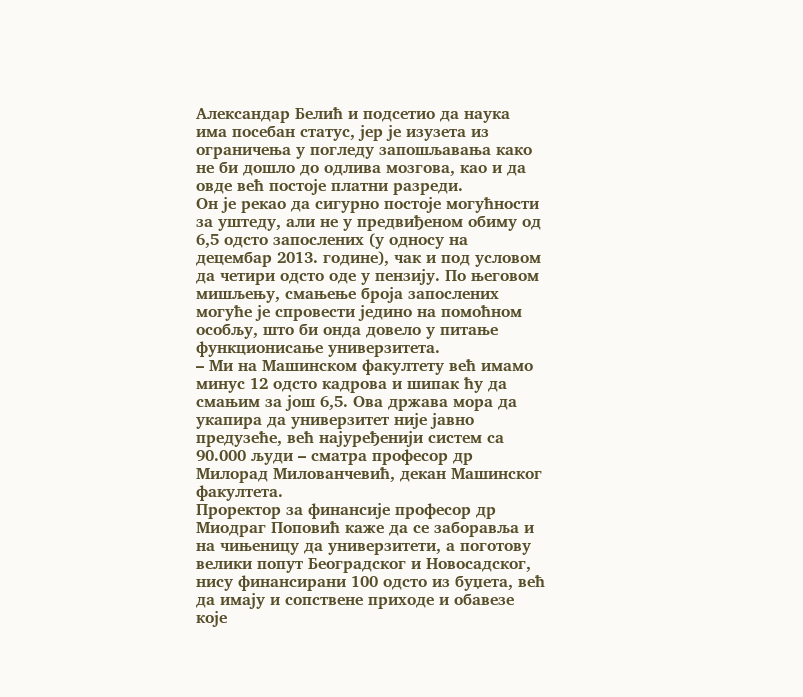Александар Белић и подсетио да наука има посебан статус, јер је изузета из ограничења у погледу запошљавања како не би дошло до одлива мозгова, као и да овде већ постоје платни разреди.
Он је рекао да сигурно постоје могућности за уштеду, али не у предвиђеном обиму од 6,5 одсто запослених (у односу на децембар 2013. године), чак и под условом да четири одсто оде у пензију. По његовом мишљењу, смањење броја запослених могуће је спровести једино на помоћном особљу, што би онда довело у питање функционисање универзитета.
– Ми на Машинском факултету већ имамо минус 12 одсто кадрова и шипак ћу да смањим за још 6,5. Ова држава мора да укапира да универзитет није јавно предузеће, већ најуређенији систем са 90.000 људи – сматра професор др Милорад Милованчевић, декан Машинског факултета.
Проректор за финансије професор др Миодраг Поповић каже да се заборавља и на чињеницу да универзитети, а поготову велики попут Београдског и Новосадског, нису финансирани 100 одсто из буџета, већ да имају и сопствене приходе и обавезе које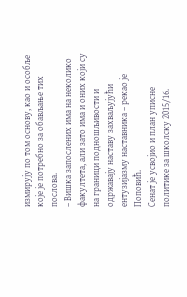измирују по том основу, као и особље које је потребно за обављање тих послова.
– Вишка запослених има на неколико факултета, али зато има и оних који су на граници подношљивости и одржавају наставу захваљујући ентузијазму наставника – рекао је Поповић.
Сенат је усвојио и план уписне политике за школску 2015/16.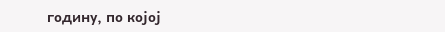годину, по којој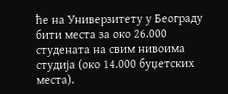ће на Универзитету у Београду бити места за око 26.000 студената на свим нивоима студија (око 14.000 буџетских места).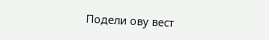Подели ову вест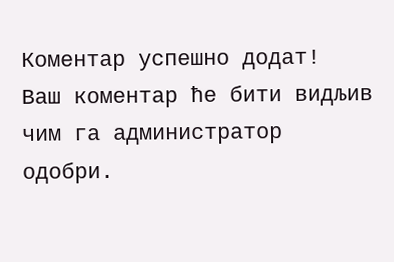Комeнтар успeшно додат!
Ваш комeнтар ћe бити видљив чим га администратор одобри.